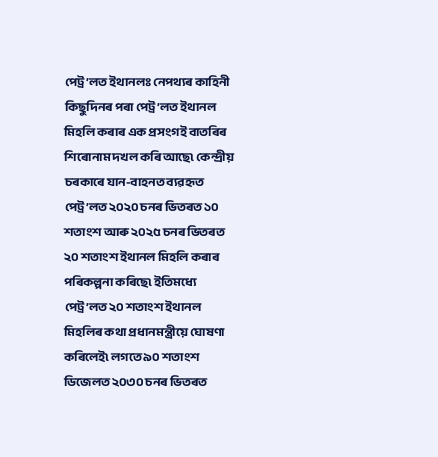পেট্ৰ’লত ইথানলঃ নেপথ্যৰ কাহিনী
কিছুদিনৰ পৰা পেট্ৰ’লত ইথানল মিহলি কৰাৰ এক প্ৰসংগই বাতৰিৰ শিৰোনাম দখল কৰি আছে৷ কেন্দ্ৰীয় চৰকাৰে যান-বাহনত ব্যৱহৃত পেট্ৰ’লত ২০২০ চনৰ ভিতৰত ১০ শতাংশ আৰু ২০২৫ চনৰ ভিতৰত ২০ শতাংশ ইথানল মিহলি কৰাৰ পৰিকল্পনা কৰিছে৷ ইতিমধ্যে পেট্ৰ’লত ২০ শতাংশ ইথানল মিহলিৰ কথা প্ৰধানমন্ত্ৰীয়ে ঘোষণা কৰিলেই৷ লগতে ৯০ শতাংশ ডিজেলত ২০৩০ চনৰ ভিতৰত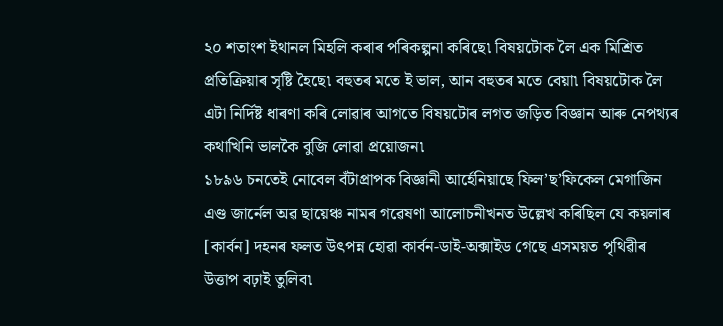২০ শতাংশ ইথানল মিহলি কৰাৰ পৰিকল্পনা কৰিছে৷ বিষয়টোক লৈ এক মিশ্ৰিত প্ৰতিক্ৰিয়াৰ সৃষ্টি হৈছে৷ বহুতৰ মতে ই ভাল, আন বহুতৰ মতে বেয়া৷ বিষয়টোক লৈ এটা নিৰ্দিষ্ট ধাৰণা কৰি লোৱাৰ আগতে বিষয়টোৰ লগত জড়িত বিজ্ঞান আৰু নেপথ্যৰ কথাখিনি ভালকৈ বুজি লোৱা প্ৰয়োজন৷
১৮৯৬ চনতেই নোবেল বঁটাপ্ৰাপক বিজ্ঞানী আৰ্হেনিয়াছে ফিল’ছ’ফিকেল মেগাজিন এণ্ড জাৰ্নেল অৱ ছায়েঞ্চ নামৰ গৱেষণা আলোচনীখনত উল্লেখ কৰিছিল যে কয়লাৰ [কাৰ্বন] দহনৰ ফলত উৎপন্ন হোৱা কাৰ্বন-ডাই-অক্সাইড গেছে এসময়ত পৃথিৱীৰ উত্তাপ বঢ়াই তুলিব৷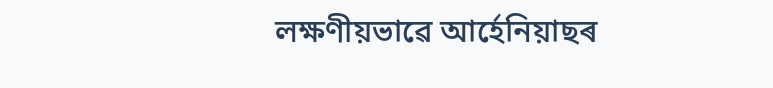লক্ষণীয়ভাৱে আৰ্হেনিয়াছৰ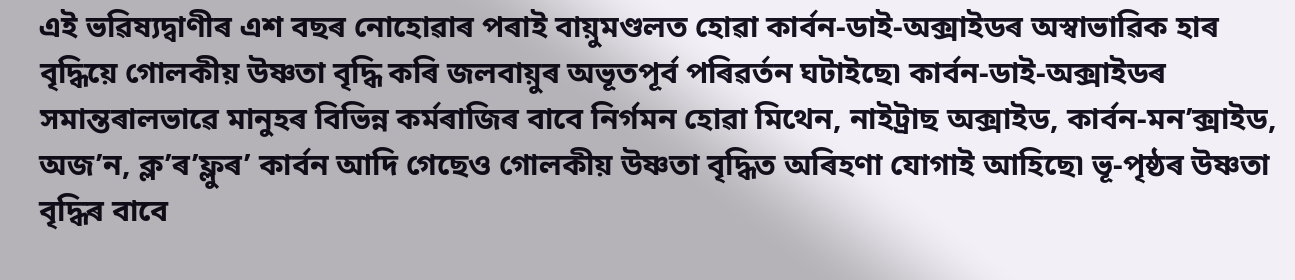এই ভৱিষ্যদ্বাণীৰ এশ বছৰ নোহোৱাৰ পৰাই বায়ুমণ্ডলত হোৱা কাৰ্বন-ডাই-অক্সাইডৰ অস্বাভাৱিক হাৰ বৃদ্ধিয়ে গোলকীয় উষ্ণতা বৃদ্ধি কৰি জলবায়ুৰ অভূতপূৰ্ব পৰিৱৰ্তন ঘটাইছে৷ কাৰ্বন-ডাই-অক্সাইডৰ সমান্তৰালভাৱে মানুহৰ বিভিন্ন কৰ্মৰাজিৰ বাবে নিৰ্গমন হোৱা মিথেন, নাইট্ৰাছ অক্সাইড, কাৰ্বন-মন’ক্সাইড, অজ’ন, ক্ল’ৰ’ফ্লুৰ’ কাৰ্বন আদি গেছেও গোলকীয় উষ্ণতা বৃদ্ধিত অৰিহণা যোগাই আহিছে৷ ভূ-পৃষ্ঠৰ উষ্ণতা বৃদ্ধিৰ বাবে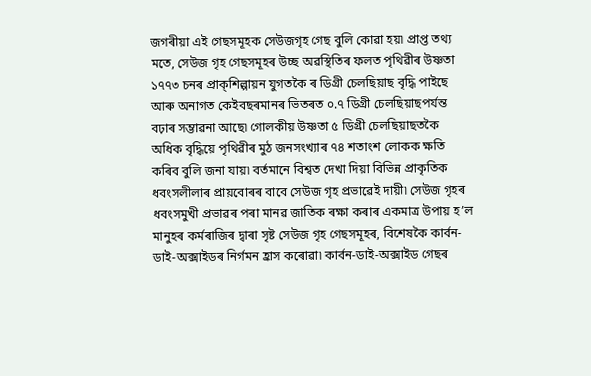জগৰীয়া এই গেছসমূহক সেউজগৃহ গেছ বুলি কোৱা হয়৷ প্ৰাপ্ত তথ্য মতে, সেউজ গৃহ গেছসমূহৰ উচ্ছ অৱস্থিতিৰ ফলত পৃথিৱীৰ উষ্ণতা ১৭৭৩ চনৰ প্ৰাক্শিল্পায়ন যুগতকৈ ৰ ডিগ্ৰী চেলছিয়াছ বৃদ্ধি পাইছে আৰু অনাগত কেইবছৰমানৰ ভিতৰত ০.৭ ডিগ্ৰী চেলছিয়াছপৰ্যন্ত বঢ়াৰ সম্ভাৱনা আছে৷ গোলকীয় উষ্ণতা ৫ ডিগ্ৰী চেলছিয়াছতকৈ অধিক বৃদ্ধিয়ে পৃথিৱীৰ মুঠ জনসংখ্যাৰ ৭৪ শতাংশ লোকক ক্ষতি কৰিব বুলি জনা যায়৷ বৰ্তমানে বিশ্বত দেখা দিয়া বিভিন্ন প্ৰাকৃতিক ধবংসলীলাৰ প্ৰায়বোৰৰ বাবে সেউজ গৃহ প্ৰভাৱেই দায়ী৷ সেউজ গৃহৰ ধবংসমুখী প্ৰভাৱৰ পৰা মানৱ জাতিক ৰক্ষা কৰাৰ একমাত্ৰ উপায় হ’ল মানুহৰ কৰ্মৰাজিৰ দ্বাৰা সৃষ্ট সেউজ গৃহ গেছসমূহৰ, বিশেষকৈ কাৰ্বন-ডাই-অক্সাইডৰ নিৰ্গমন হ্ৰাস কৰোৱা৷ কাৰ্বন-ডাই-অক্সাইড গেছৰ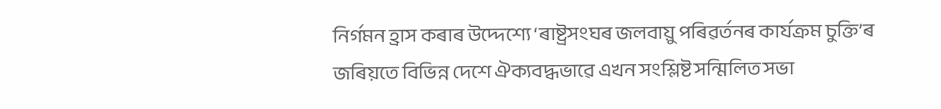নিৰ্গমন হ্ৰাস কৰাৰ উদ্দেশ্যে ‘ৰাষ্ট্ৰসংঘৰ জলবায়ু পৰিৱৰ্তনৰ কাৰ্যক্ৰম চুক্তি’ৰ জৰিয়তে বিভিন্ন দেশে ঐক্যবদ্ধভাৱে এখন সংশ্লিষ্ট সন্মিলিত সভা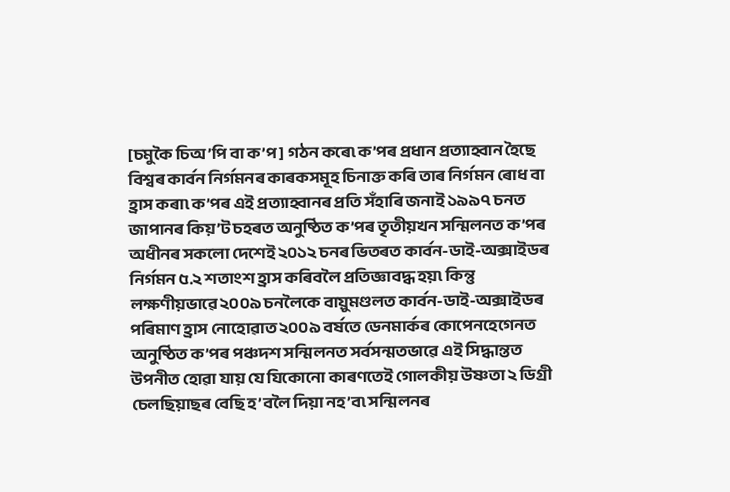[চমুকৈ চিঅ’পি বা ক’প] গঠন কৰে৷ ক’পৰ প্ৰধান প্ৰত্যাহ্বান হৈছে বিশ্বৰ কাৰ্বন নিৰ্গমনৰ কাৰকসমূহ চিনাক্ত কৰি তাৰ নিৰ্গমন ৰোধ বা হ্ৰাস কৰা৷ ক’পৰ এই প্ৰত্যাহ্বানৰ প্ৰতি সঁহাৰি জনাই ১৯৯৭ চনত জাপানৰ কিয়’ট চহৰত অনুষ্ঠিত ক’পৰ তৃতীয়খন সন্মিলনত ক’পৰ অধীনৰ সকলো দেশেই ২০১২ চনৰ ভিতৰত কাৰ্বন-ডাই-অক্সাইডৰ নিৰ্গমন ৫.২ শতাংশ হ্ৰাস কৰিবলৈ প্ৰতিজ্ঞাবদ্ধ হয়৷ কিন্তু লক্ষণীয়ভাৱে ২০০৯ চনলৈকে বায়ুমণ্ডলত কাৰ্বন-ডাই-অক্সাইডৰ পৰিমাণ হ্ৰাস নোহোৱাত ২০০৯ বৰ্ষতে ডেনমাৰ্কৰ কোপেনহেগেনত অনুষ্ঠিত ক’পৰ পঞ্চদশ সন্মিলনত সৰ্বসন্মতভাৱে এই সিদ্ধান্তত উপনীত হোৱা যায় যে যিকোনো কাৰণতেই গোলকীয় উষ্ণতা ২ ডিগ্ৰী চেলছিয়াছৰ বেছি হ’বলৈ দিয়া নহ’ব৷ সন্মিলনৰ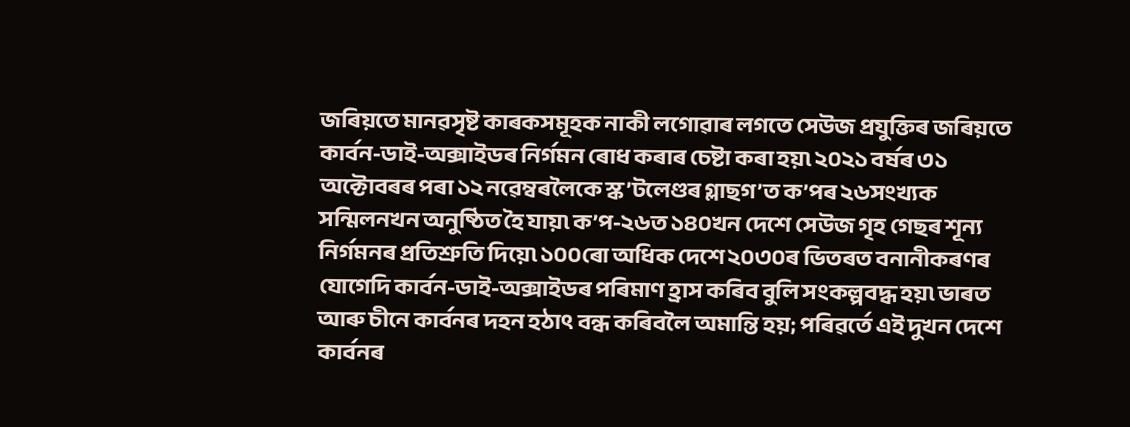জৰিয়তে মানৱসৃষ্ট কাৰকসমূহক নাকী লগোৱাৰ লগতে সেউজ প্ৰযুক্তিৰ জৰিয়তে কাৰ্বন-ডাই-অক্সাইডৰ নিৰ্গমন ৰোধ কৰাৰ চেষ্টা কৰা হয়৷ ২০২১ বৰ্ষৰ ৩১ অক্টোবৰৰ পৰা ১২ নৱেম্বৰলৈকে স্ক’টলেণ্ডৰ গ্লাছগ’ত ক’পৰ ২৬সংখ্যক সন্মিলনখন অনুষ্ঠিত হৈ যায়৷ ক’প-২৬ত ১৪০খন দেশে সেউজ গৃহ গেছৰ শূন্য নিৰ্গমনৰ প্ৰতিশ্ৰুতি দিয়ে৷ ১০০ৰো অধিক দেশে ২০৩০ৰ ভিতৰত বনানীকৰণৰ যোগেদি কাৰ্বন-ডাই-অক্সাইডৰ পৰিমাণ হ্ৰাস কৰিব বুলি সংকল্পবদ্ধ হয়৷ ভাৰত আৰু চীনে কাৰ্বনৰ দহন হঠাৎ বন্ধ কৰিবলৈ অমান্তি হয়; পৰিৱৰ্তে এই দুখন দেশে কাৰ্বনৰ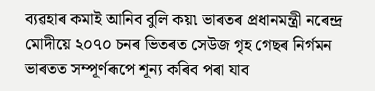ব্যৱহাৰ কমাই আনিব বুলি কয়৷ ভাৰতৰ প্ৰধানমন্ত্ৰী নৰেন্দ্ৰ মোদীয়ে ২০৭০ চনৰ ভিতৰত সেউজ গৃহ গেছৰ নিৰ্গমন ভাৰতত সম্পূৰ্ণৰূপে শূন্য কৰিব পৰা যাব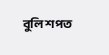বুলি শপত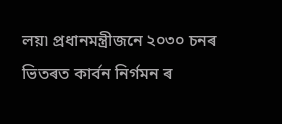লয়৷ প্ৰধানমন্ত্ৰীজনে ২০৩০ চনৰ ভিতৰত কাৰ্বন নিৰ্গমন ৰ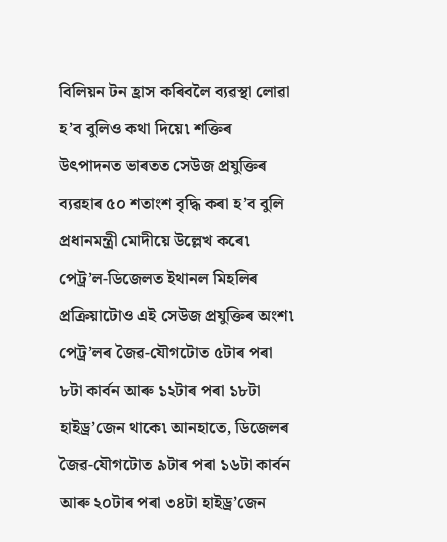বিলিয়ন টন হ্ৰাস কৰিবলৈ ব্যৱস্থা লোৱা হ’ব বুলিও কথা দিয়ে৷ শক্তিৰ উৎপাদনত ভাৰতত সেউজ প্ৰযুক্তিৰ ব্যৱহাৰ ৫০ শতাংশ বৃদ্ধি কৰা হ’ব বুলি প্ৰধানমন্ত্ৰী মোদীয়ে উল্লেখ কৰে৷
পেট্ৰ’ল-ডিজেলত ইথানল মিহলিৰ প্ৰক্ৰিয়াটোও এই সেউজ প্ৰযুক্তিৰ অংশ৷ পেট্ৰ’লৰ জৈৱ-যৌগটোত ৫টাৰ পৰা ৮টা কাৰ্বন আৰু ১২টাৰ পৰা ১৮টা হাইড্ৰ’জেন থাকে৷ আনহাতে, ডিজেলৰ জৈৱ-যৌগটোত ৯টাৰ পৰা ১৬টা কাৰ্বন আৰু ২০টাৰ পৰা ৩৪টা হাইড্ৰ’জেন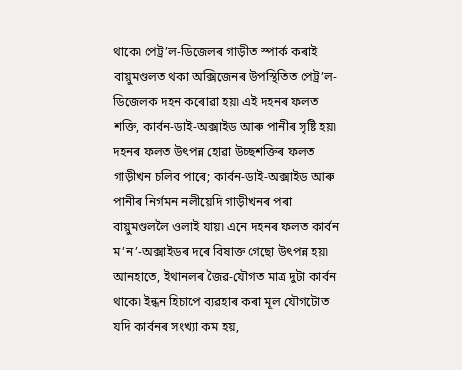থাকে৷ পেট্ৰ’ল-ডিজেলৰ গাড়ীত স্পাৰ্ক কৰাই বায়ুমণ্ডলত থকা অক্সিজেনৰ উপস্থিতিত পেট্ৰ’ল-ডিজেলক দহন কৰোৱা হয়৷ এই দহনৰ ফলত শক্তি, কাৰ্বন-ডাই-অক্সাইড আৰু পানীৰ সৃষ্টি হয়৷ দহনৰ ফলত উৎপন্ন হোৱা উচ্ছশক্তিৰ ফলত গাড়ীখন চলিব পাৰে; কাৰ্বন-ডাই-অক্সাইড আৰু পানীৰ নিৰ্গমন নলীয়েদি গাড়ীখনৰ পৰা বায়ুমণ্ডললৈ ওলাই যায়৷ এনে দহনৰ ফলত কাৰ্বন ম’ন’-অক্সাইডৰ দৰে বিষাক্ত গেছো উৎপন্ন হয়৷ আনহাতে, ইথানলৰ জৈৱ-যৌগত মাত্ৰ দুটা কাৰ্বন থাকে৷ ইন্ধন হিচাপে ব্যৱহাৰ কৰা মূল যৌগটোত যদি কাৰ্বনৰ সংখ্যা কম হয়,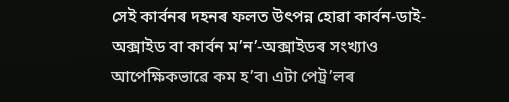সেই কাৰ্বনৰ দহনৰ ফলত উৎপন্ন হোৱা কাৰ্বন-ডাই-অক্সাইড বা কাৰ্বন ম’ন’-অক্সাইডৰ সংখ্যাও আপেক্ষিকভাৱে কম হ’ব৷ এটা পেট্ৰ’লৰ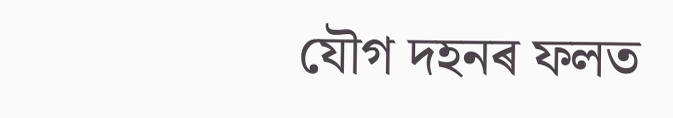যৌগ দহনৰ ফলত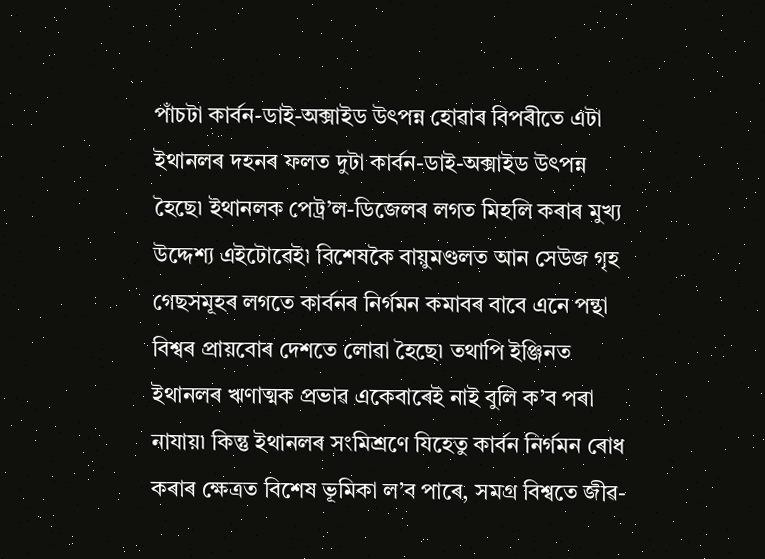পাঁচটা কাৰ্বন-ডাই-অক্সাইড উৎপন্ন হোৱাৰ বিপৰীতে এটা ইথানলৰ দহনৰ ফলত দুটা কাৰ্বন-ডাই-অক্সাইড উৎপন্ন হৈছে৷ ইথানলক পেট্ৰ’ল-ডিজেলৰ লগত মিহলি কৰাৰ মুখ্য উদ্দেশ্য এইটোৱেই৷ বিশেষকৈ বায়ুমণ্ডলত আন সেউজ গৃহ গেছসমূহৰ লগতে কাৰ্বনৰ নিৰ্গমন কমাবৰ বাবে এনে পন্থা বিশ্বৰ প্ৰায়বোৰ দেশতে লোৱা হৈছে৷ তথাপি ইঞ্জিনত ইথানলৰ ঋণাত্মক প্ৰভাৱ একেবাৰেই নাই বুলি ক’ব পৰা নাযায়৷ কিন্তু ইথানলৰ সংমিশ্ৰণে যিহেতু কাৰ্বন নিৰ্গমন ৰোধ কৰাৰ ক্ষেত্ৰত বিশেষ ভূমিকা ল’ব পাৰে, সমগ্ৰ বিশ্বতে জীৱ-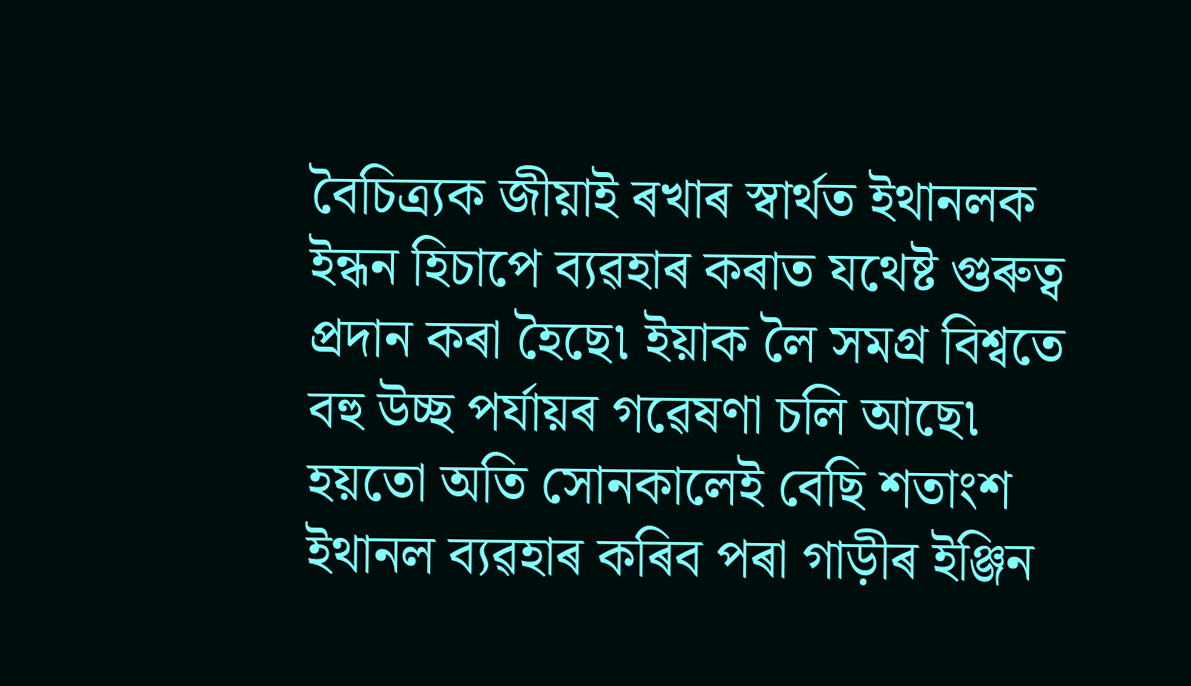বৈচিত্ৰ্যক জীয়াই ৰখাৰ স্বাৰ্থত ইথানলক ইন্ধন হিচাপে ব্যৱহাৰ কৰাত যথেষ্ট গুৰুত্ব প্ৰদান কৰা হৈছে৷ ইয়াক লৈ সমগ্ৰ বিশ্বতে বহু উচ্ছ পৰ্যায়ৰ গৱেষণা চলি আছে৷ হয়তো অতি সোনকালেই বেছি শতাংশ ইথানল ব্যৱহাৰ কৰিব পৰা গাড়ীৰ ইঞ্জিন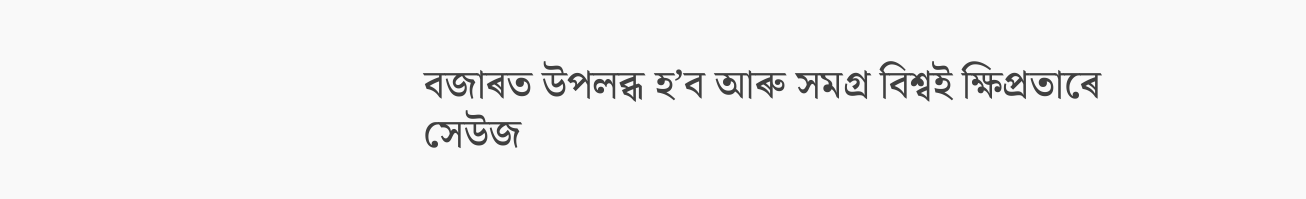বজাৰত উপলব্ধ হ’ব আৰু সমগ্ৰ বিশ্বই ক্ষিপ্ৰতাৰে সেউজ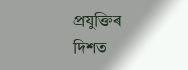প্ৰযুক্তিৰ দিশত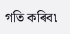গতি কৰিব৷